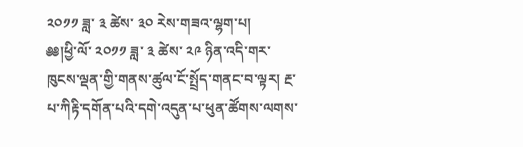༢༠༡༡ ཟླ་ ༣ ཚེས་ ༣༠ རེས་གཟའ་ལྷག་པ།
༅༅།ཕྱི་ལོ་ ༢༠༡༡ ཟླ་ ༣ ཚེས་ ༢༩ ཉིན་འདི་གར་ཁུངས་ལྡན་གྱི་གནས་ཚུལ་ངོ་སྤྲོད་གནང་བ་ལྟར། རྔ་པ་ཀིརྟི་དགོན་པའི་དགེ་འདུན་པ་ཕུན་ཚོགས་ལགས་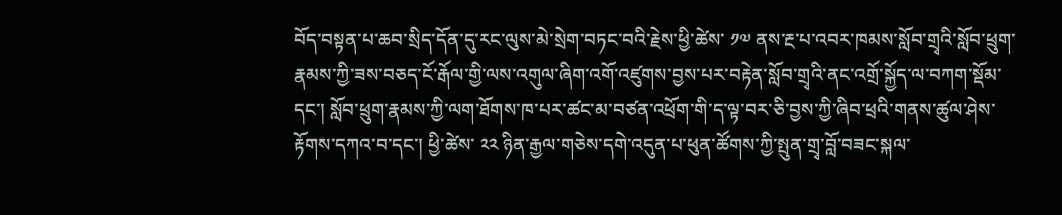བོད་བསྟན་པ་ཆབ་སྲིད་དོན་དུ་རང་ལུས་མེ་སྲེག་བཏང་བའི་རྗེས་ཕྱི་ཚེས་ ༡༧ ནས་རྔ་པ་འབར་ཁམས་སློབ་གྲྭའི་སློབ་ཕྲུག་རྣམས་ཀྱི་ཟས་བཅད་ངོ་རྒོལ་གྱི་ལས་འགུལ་ཞིག་འགོ་འཛུགས་བྱས་པར་བརྟེན་སློབ་གྲྭའི་ནང་འགྲོ་སྐྱོད་ལ་བཀག་སྡོམ་དང་། སློབ་ཕྲུག་རྣམས་ཀྱི་ལག་ཐོགས་ཁ་པར་ཚང་མ་བཙན་འཕྲོག་གི་ད་ལྟ་བར་ཅི་བྱས་ཀྱི་ཞིབ་ཕྲའི་གནས་ཚུལ་ཤེས་རྟོགས་དཀའ་བ་དང་། ཕྱི་ཚེས་ ༢༢ ཉིན་རྒྱལ་གཅེས་དགེ་འདུན་པ་ཕུན་ཚོགས་ཀྱི་སྤུན་གྲྭ་བློ་བཟང་སྐལ་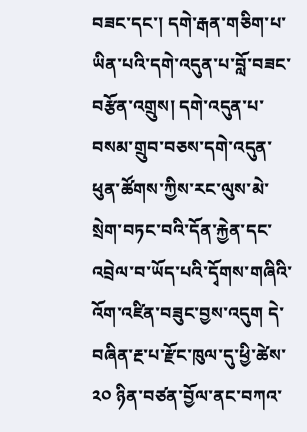བཟང་དང་། དགེ་རྒན་གཅིག་པ་ཡིན་པའི་དགེ་འདུན་པ་བློ་བཟང་བརྩོན་འགྲུས། དགེ་འདུན་པ་བསམ་གྲུབ་བཅས་དགེ་འདུན་ཕུན་ཚོགས་ཀྱིས་རང་ལུས་མེ་སྲེག་བཏང་བའི་དོན་རྐྱེན་དང་འབྲེལ་བ་ཡོད་པའི་དྭོགས་གཞིའི་འོག་འཛིན་བཟུང་བྱས་འདུག དེ་བཞིན་རྔ་པ་རྫོང་ཁུལ་དུ་ཕྱི་ཚེས་ ༢༠ ཉིན་བཙན་བྱོལ་ནང་བཀའ་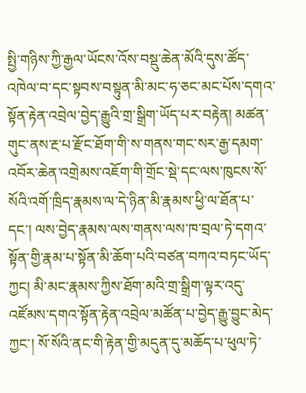སྤྱི་གཉིས་ཀྱི་རྒྱལ་ཡོངས་འོས་བསྡུ་ཆེན་མོའི་དུས་ཚོད་འཁེལ་བ་དང་སྟབས་བསྟུན་མི་མང་ཧ་ཅང་མང་པོས་དགའ་སྟོན་རྟེན་འབྲེལ་བྱེད་རྒྱུའི་གྲ་སྒྲིག་ཡོད་པར་བརྟེན། མཚན་གུང་ནས་རྔ་པ་རྫོང་ཐོག་གི་ས་གནས་གང་སར་རྒྱ་དམག་འབོར་ཆེན་འགྲེམས་འཇོག་གི་གྲོང་སྡེ་དང་ལས་ཁུངས་སོ་སོའི་འགོ་ཁྲིད་རྣམས་ལ་དེ་ཉིན་མི་རྣམས་ཕྱི་ལ་ཐོན་པ་དང་། ལས་བྱེད་རྣམས་ལས་གནས་ལས་ཁ་བྲལ་ཏེ་དགའ་སྟོན་གྱི་རྣམ་པ་སྟོན་མི་ཆོག་པའི་བཙན་བཀའ་བཏང་ཡོད་ཀྱང། མི་མང་རྣམས་ཀྱིས་ཐོག་མའི་གྲ་སྒྲིག་ལྟར་འདུ་འཛོམས་དགའ་སྟོན་རྟེན་འབྲེལ་མཚོན་པ་བྱེད་རྒྱུ་བྱུང་མེད་ཀྱང་། སོ་སོའི་ནང་གི་རྟེན་གྱི་མདུན་དུ་མཆོད་པ་ཕུལ་ཏེ་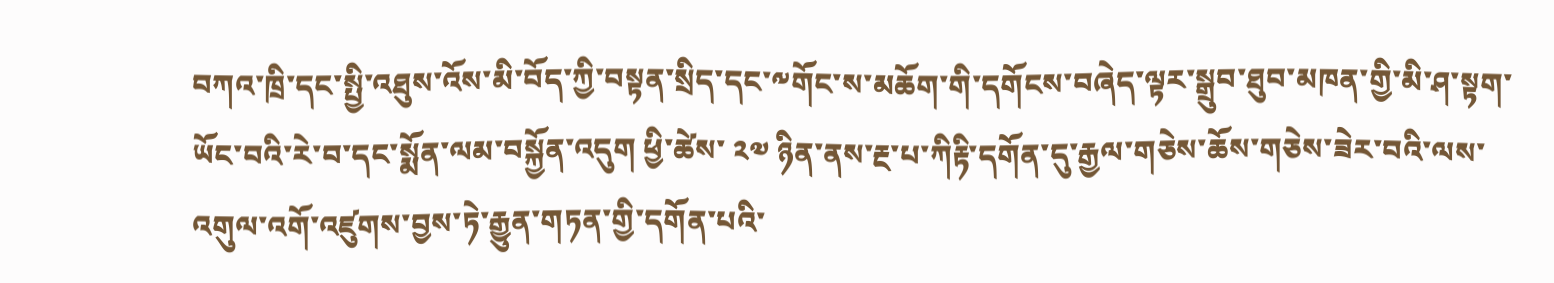བཀའ་ཁྲི་དང་སྤྱི་འཐུས་འོས་མི་བོད་ཀྱི་བསྟན་སྲིད་དང་༸གོང་ས་མཆོག་གི་དགོངས་བཞེད་ལྟར་སྒྲུབ་ཐུབ་མཁན་གྱི་མི་ཤ་སྟག་ཡོང་བའི་རེ་བ་དང་སྨོན་ལམ་བསྐྱོན་འདུག ཕྱི་ཚེས་ ༢༧ ཉིན་ནས་རྔ་པ་ཀིརྟི་དགོན་དུ་རྒྱལ་གཅེས་ཆོས་གཅེས་ཟེར་བའི་ལས་འགུལ་འགོ་འཛུགས་བྱས་ཏེ་རྒྱུན་གཏན་གྱི་དགོན་པའི་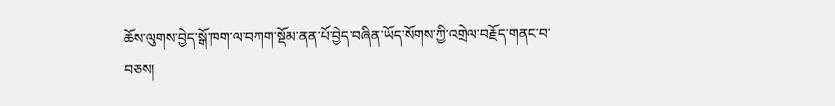ཆོས་ལུགས་བྱེད་སྒོ་ཁག་ལ་བཀག་སྡོམ་ནན་པོ་བྱེད་བཞིན་ཡོད་སོགས་ཀྱི་འགྲེལ་བརྗོད་གནང་བ་བཅས།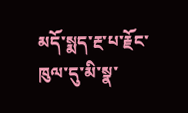མདོ་སྨད་རྔ་པ་རྗོང་ཁུལ་དུ་མི་སྣ་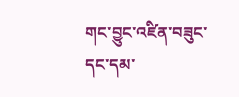གང་བྱུང་འཛིན་བཟུང་དང་དམ་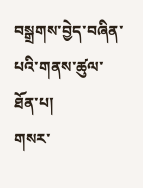བསྒྲགས་བྱེད་བཞིན་པའི་གནས་ཚུལ་ཐོན་པ།
གསར་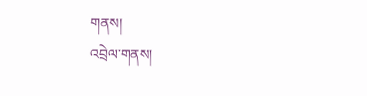གནས།
འབྲེལ་གནས།